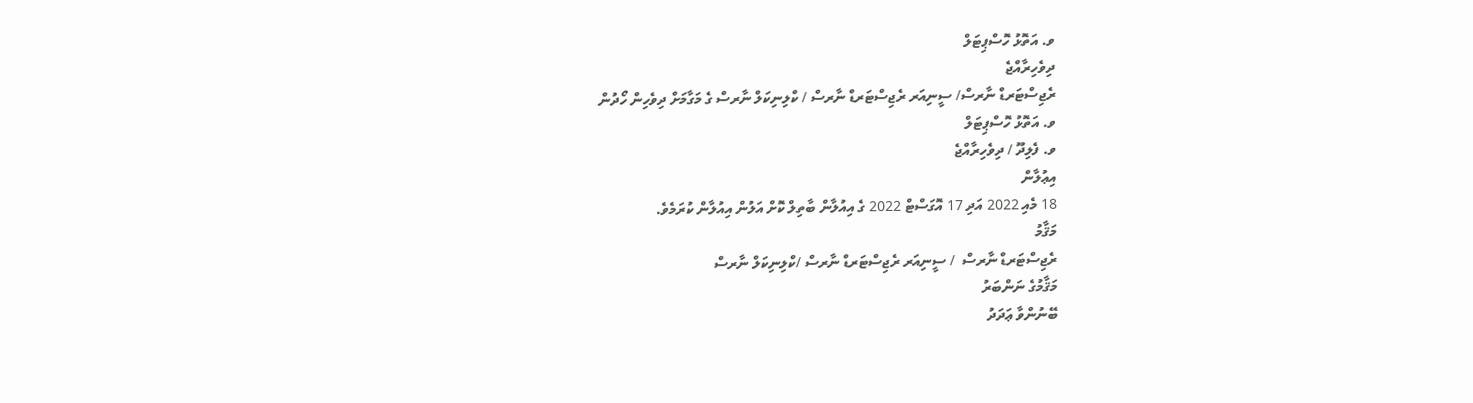ވ. އަތޮޅު ހޮސްޕިޓަލް
ދިވެހިރާއްޖެ
ރެޖިސްޓަރޑް ނާރސް/ ސީނިއަރ ރެޖިސްޓަރޑް ނާރސް / ކްލިނިކަލް ނާރސް ގެ މަގާމަށް ދިވެހިން ހޯދުން
ވ. އަތޮޅު ހޮސްޕިޓަލް
ވ. ފެލިދޫ / ދިވެހިރާއްޖެ
އިޢުލާން
18 މެއި 2022 އަދި 17 އޮގަސްޓް 2022 ގެ އިއުލާން ބާތިލް ކޮށް އަލުން އިއުލާން ކުރަމެވެ.
މަޤާމު
ރެޖިސްޓަރޑް ނާރސް  / ސީނިއަރ ރެޖިސްޓަރޑް ނާރސް /ކްލިނިކަލް ނާރސް
މަޤާމުގެ ނަންބަރު
ބޭނުންވާ ޢަދަދު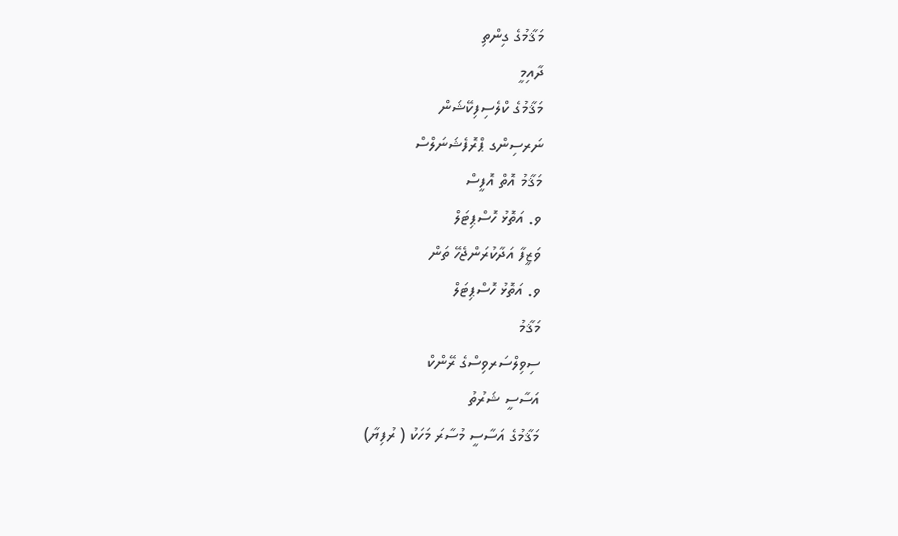މަޤާމުގެ ގިންތި
ދާއިމީ
މަޤާމުގެ ކްލެސިފިކޭޝަން
ނަރސިންގ ޕްރޮފެޝަނަލްސް
މަޤާމު އޮތް އޮފީސް
ވ. އަތޮޅު ހޮސްޕިޓަލް
ވަޒީފާ އަދާކުރަންޖެހޭ ތަން
ވ. އަތޮޅު ހޮސްޕިޓަލް
މަޤާމު
ސިވިލްސަރވިސްގެ ރޭންކް
އަސާސީ ޝަރުތު
މަޤާމުގެ އަސާސީ މުސާރަ މަހަކު ( ރުފިޔާ)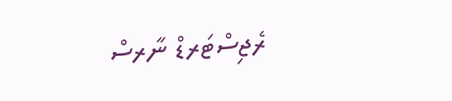ރެޖިސްޓަރޑް ނާރސް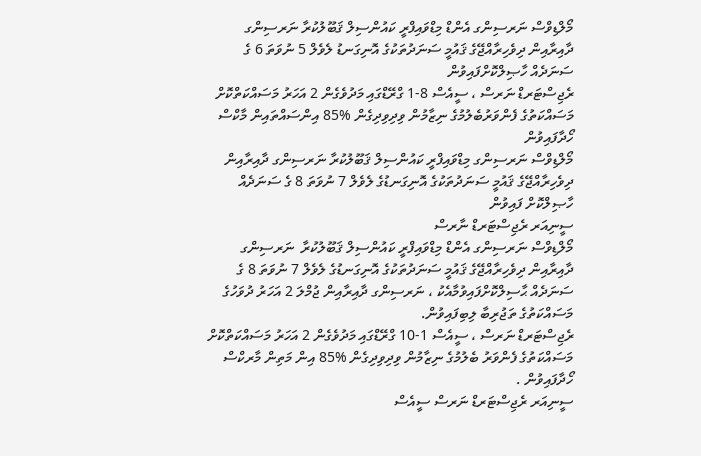މޯލްޑިވްސް ނަރސިންގ އެންޑް މިޑްވައިފްރީ ކައުންސިލް ޤަބޫލުކުރާ ނަރސިންގ ދާއިރާއިން ދިވެހިރާއްޖޭގެ ޤައުމީ ސަނަދުތަކުގެ އޮނިގަނޑު ލެވެލް 5 ނުވަތަ 6 ގެ ސަނަދެއް ހާޞިލްކޮށްފައިވުން
ރެޖިސްޓަރޑް ނަރސް ، ސީއެސް 8-1 ގްރޭޑްގައި މަދުވެގެން 2 އަހަރު މަސައްކަތްކޮށް މަސައްކަތުގެ ފެންވަރުބެލުމުގެ ނިޒާމުން ވިދިވިދިގެން %85 އިންސައްތައިން މާކްސް ހޯދާފައިވުން
މޯލްޑިވްސް ނަރސިންގ މިޑްވައިފްރީ ކައުންސިލް ޤަބޫލުކުރާ ނަރސިންގ ދާއިރާއިން ދިވެހިރާއްޖޭގެ ޤައުމީ ސަނަދުތަކުގެ އޮނިގަނޑުގެ ލެވެލް 7 ނުވަތަ 8 ގެ ސަނަދެއް ހާޞިލްކޮށް ފައިވުން
ސީނިއަރ ރެޖިސްޓަރޑް ނާރސް
މޯލްޑިވްސް ނަރސިންގ އެންޑް މިޑްވައިފްރީ ކައުންސިލް ޤަބޫލުކުރާ  ނަރސިންގ ދާއިރާއިން ދިވެހިރާއްޖޭގެ ޤައުމީ ސަނަދުތަކުގެ އޮނިގަނޑުގެ ލެވެލް 7 ނުވަތަ 8 ގެ ސަނަދެއް ޙާސިލްކޮށްފައިވުމާއެކު ، ނަރސިންގ ދާއިރާއިން ޖުމްލަ 2 އަހަރު ދުވަހުގެ މަސައްކަތުގެ ތަޖުރިބާ ލިބިފައިވުން.
ރެޖިސްޓަރޑް ނަރސް ، ސީއެސް 1-10 ގްރޭޑްގައި މަދުވެގެން 2 އަހަރު މަސައްކަތްކޮށް މަސައްކަތުގެ ފެންވަރު ބެލުމުގެ ނިޒާމުން ވިދިވިދިގެން %85 އިން މަތިން މާރކްސް ހޯދާފައިވުން .
ސީނިއަރ ރެޖިސްޓަރޑް ނަރސް ސީއެސް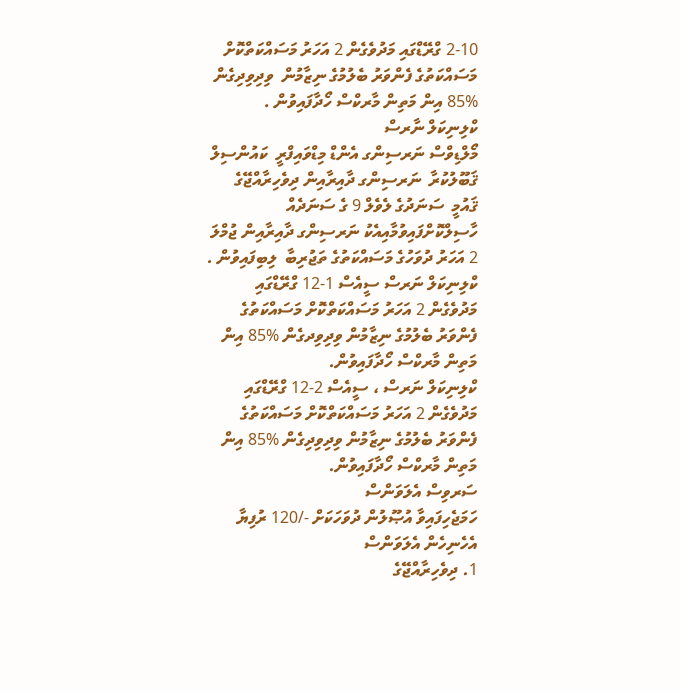2-10 ގްރޭޑްގައި މަދުވެގެން 2 އަހަރު މަސައްކަތްކޮށް މަސައްކަތުގެ ފެންވަރު ބެލުމުގެ ނިޒާމުން  ވިދިވިދިގެން %85 އިން މަތިން މާރކްސް ހޯދާފައިވުން .
ކްލިނިކަލް ނާރސް
މޯލްޑިވްސް ނަރސިންގ އެންޑް މިޑްވައިފްރީ  ކައުންސިލް ޤަބޫލުކުރާ  ނަރސިންގ ދާއިރާއިން ދިވެހިރާއްޖޭގެ  ޤައުމީ  ސަނަދުގެ ލެވެލް 9 ގެ ސަނަދެއް ހާސިލްކޮށްފައިވުމާއިއެކު ނަރސިންގ ދާއިރާއިން ޖުމްލަ 2 އަހަރު ދުވަހުގެ މަސައްކަތުގެ ތަޖުރިބާ  ލިބިފައިވުން .
ކްލިނިކަލް ނަރސް ސީއެސް 1-12 ގްރޭޑްގައި މަދުވެގެން 2 އަހަރު މަސައްކަތްކޮށް މަސައްކަތުގެ ފެންވަރު ބެލުމުގެ ނިޒާމުން ވިދިވިދގެން %85 އިން މަތިން މާރކްސް ހޯދާފައިވުން.
ކްލިނިކަލް ނަރސް ، ސީއެސް 2-12 ގްރޭޑްގައި މަދުވެގެން 2 އަހަރު މަސައްކަތްކޮށް މަސައްކަތުގެ ފެންވަރު ބެލުމުގެ ނިޒާމުން ވިދިވިދިގެން %85 އިން މަތިން މާރކްސް ހޯދާފައިވުން.
ސަރވިސް އެލަވަންސް
ހަމަޖެހިފައިވާ އުޞޫލުން ދުވަހަކަށް -/120 ރުފިޔާ
އެހެނިހެން އެލަވަންސް
1. ދިވެހިރާއްޖޭގެ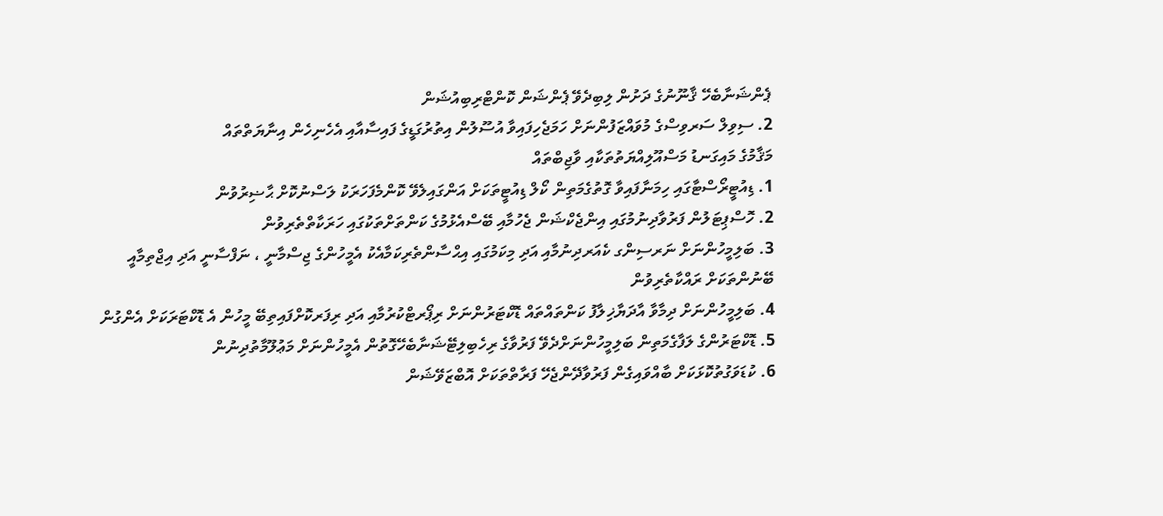ޕެންޝަނާބެހޭ ޤާނޫނުގެ ދަށުން ލިބިދެވޭ ޕެންޝަން ކޮންޓްރިބިއުޝަން
2. ސިވިލް ސަރވިސްގެ މުވައްޒަފުންނަށް ހަމަޖެހިފައިވާ އުސޫލުން އިތުރުގަޑީގެ ފައިސާއާއި އެހެނިހެން އިނާޔަތްތައް
މަޤާމުގެ މައިގަނޑު މަސްއޫލިއްޔަތުތަކާއި ވާޖިބްތައް
1. ޑިއުޓީރޯސްޓާގައި ހިމަނާފައިވާ ގޮތުގެމަތިން ކޯލް ޑިއުޓީތަކަށް އަންގައިލެވޭ ކޮންމެފަހަރަކު ލަސްނުކޮށް ޙާޟިރުވުން
2. ހޮސްޕިޓަލުން ފަރުވާދިނުމުގައި އިންޖެކްޝަން ޖެހުމާއި ބޭސްއެޅުމުގެ ކަންތަށްތަކުގައި ހަރަކާތްތެރިވުން
3. ބަލިމީހުންނަށް ނަރސިންގ ކެއަރދިނުމާއި އަދި މިކަމުގައި އިޙްސާންތެރިކަމާއެކު އެމީހުންގެ ޖިސްމާނީ ، ނަފްސާނީ އަދި އިޖްތިމާއީ ބޭނުންތަކަށް ރައްކާތެރިވުން
4. ބަލިމީހުންނަށް ދިމާވާ އާދަޔާޚިލާފު ކަންތައްތައް ޑޮކްޓަރުންނަށް ރިޕޯރޓްކުރުމާއި އަދި ރިފަރކޮށްފައިތިބޭ މީހުން އެ ޑޮކްޓަރަކަށް އެންގުން
5. ޑޮކްޓަރުންގެ ލަފާގެމަތިން ބަލިމީހުންނަށްދެވޭ ފަރުވާގެ ރިހެބިލިޓޭޝަނާބެހޭގޮތުން އެމީހުންނަށް މަޢުލޫމާތުދިނުން
6. ކުޑަވަގުތުކޮޅަކަށް ބާއްވައިގެން ފަރުވާދޭންޖެހޭ ފަރާތްތަކަށް އޮބްޒަވޭޝަން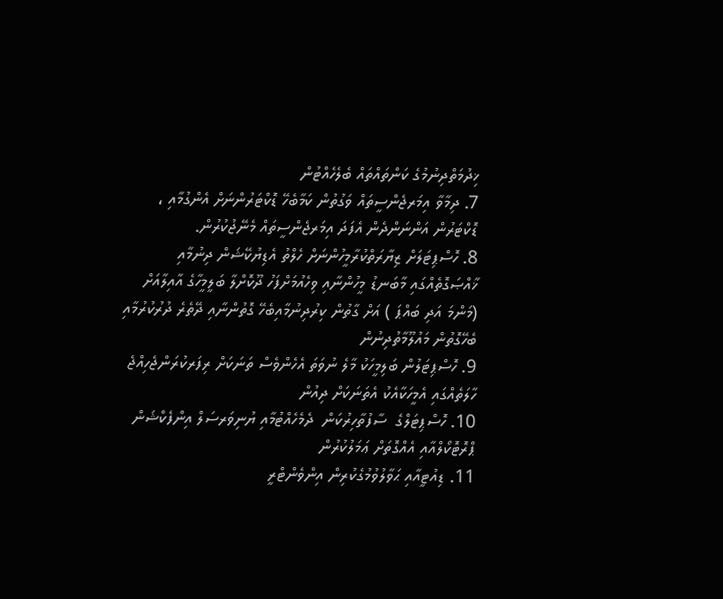ޚިދުމަތްދިނުމުގެ ކަންތައްތައް ބެލެހެއްޓުން
7. ދިމާވާ އިމަރޖެންސީތައް ވަގުތުން ކަމާބެހޭ ޑޮކްޓަރުންނަށް އެންގުމާއި ، ޑޮކްޓަރުން އަންނަންދެން އެފަދަ އިމަރޖެންސީތައް މެނޭޖުކުރުން.
8. ހޮސްޕިޓަލަށް ޒިޔާރަތްކުރާމީހުންނަށް ހެލްތު އެޑިޔުކޭޝަން ދިނުމާއި ޚާއްޞަގޮތެއްގައި މާބަނޑު މީހުންނާއި ވިހެއުމަށްފަހު ދޫކޮށްލާ ބަލީމީހާގެ އާއިލާއަށް (މަންމަ އަދި ބައްޕަ ) އަށް ގާތުން ކިރުދިނުމާއިބެހޭ ގޮތުންނާއި ދޭތެރެ ދުރުކުރުމާއި ބެހޭގޮތުން މައުލޫމާތުދިނުން
9. ހޮސްޕިޓަލުން ބަލިމީހަކު މާލެ ނުވަތަ އެހެންވެސް ތަނަކަށް ރިފަރކުރަންޖެހިއްޖެ ހާލަތެއްގައި އެމީހަކާއެކު އެތަނަކަށް ދިއުން
10. ހޮސްޕިޓަލްގެ  ސާފުތާހިރުކަން  ދެމެހެއްޓުމާއި ޔުނިވަރސަލް އިންފެކްޝަން ޕްރޮޓޮކޯލްއާއި އެއްގޮތަށް ޢަމަލުކުރުން
11. ޑިއުޓީއާއި ޙަވާލުވުމުގެކުރިން އިންވެންޓްރީ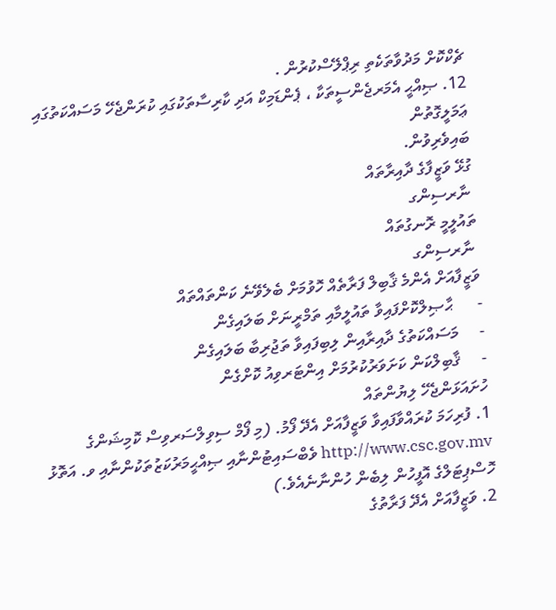ޗެކްކޮށް މަދުވާތަކެތި ރިޕްލޭސްކުރުން .
12. ޞިއްޙީ އެމަރޖެންސީތަކާ ، ޕެންޑަމިކް އަދި ކާރިސާތަކުގައި ކުރަންޖެހޭ މަސައްކަތުގައި ޢަމަލީގޮތުން
ބައިވެރިވުން.
ގުޅޭ ވަޒީފާގެ ދާއިރާތައް
 ނާރސިންގ
ތައުލީމީ ރޮނގުތައް
 ނާރސިންގ
ވަޒީފާއަށް އެންމެ ޤާބިލް ފަރާތެއް ހޮވުމަށް ބެލެވޭނެ ކަންތައްތައް
-      ޙާޞިލްކޮށްފައިވާ ތައުލީމާއި ތަމްރީނަށް ބަލައިގެން
-     މަސައްކަތުގެ ދާއިރާއިން ލިބިފައިވާ ތަޖުރިބާ ބަލައިގެން
-     ޤާބިލްކަން ކަށަވަރުކުރުމަށް އިންޓަރވިއު ކޮށްގެން
ހުށައަޅަންޖެހޭ ލިޔުންތައް
1. ފުރިހަމަ ކުރައްވާފައިވާ ވަޒީފާއަށް އެދޭ ފޯމު. (މި ފޯމް ސިވިލްސަރވިސް ކޮމިޝަންގެ http://www.csc.gov.mv ވެބްސައިޓުންނާއި ޞިއްޙީމަރުކަޒުތަކުންނާއި ވ. އަތޮޅު ހޮސްޕިޓަލްގެ އޮފީހުން ލިބެން ހުންނާނެއެވެ.)
2. ވަޒީފާއަށް އެދޭ ފަރާތުގެ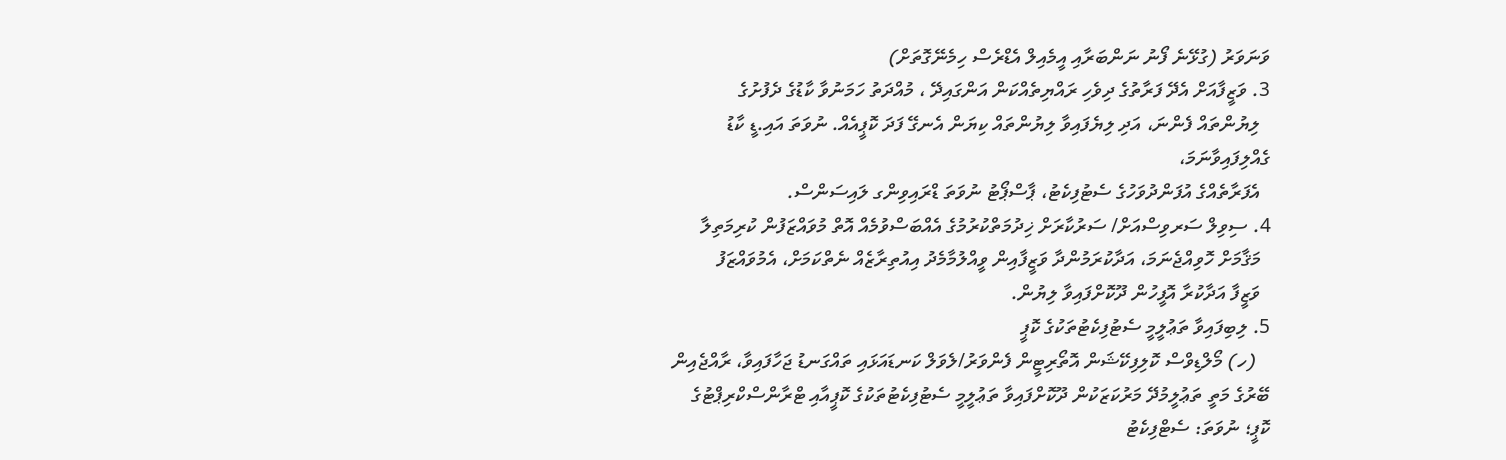ވަނަވަރު (ގުޅޭނެ ފޯނު ނަންބަރާއި އީމެއިލް އެޑްރެސް ހިމެނޭގޮތަށް)
3. ވަޒީފާއަށް އެދޭ ފަރާތުގެ ދިވެހި ރައްޔިތެއްކަން އަންގައިދޭ ، މުއްދަތު ހަމަނުވާ ކާޑުގެ ދެފުށުގެ
  ލިޔުންތައް ފެންނަ، އަދި ލިޔެފައިވާ ލިޔުންތައް ކިޔަން އެނގޭ ފަދަ ކޮޕީއެއް. ނުވަތަ އައި.ޑީ ކާޑު ގެއްލިފައިވާނަމަ،
  އެފަރާތެއްގެ އުފަންދުވަހުގެ ސެޓުފިކެޓު، ޕާސްޕޯޓު ނުވަތަ ޑްރައިވިންގ ލައިސަންސް.
4. ސިވިލް ސަރވިސްއަށް/ ސަރުކާރަށް ޚިދުމަތްކުރުމުގެ އެއްބަސްވުމެއް އޮތް މުވައްޒަފުން ކުރިމަތިލާ
  މަޤާމަށް ހޮވިއްޖެނަމަ، އަދާކުރަމުންދާ ވަޒީފާއިން ވީއްލުމާމެދު އިއުތިރާޒެއް ނެތްކަމަށް، އެމުވައްޒަފު
  ވަޒީފާ އަދާކުރާ އޮފީހުން ދޫކޮށްފައިވާ ލިޔުން.
5. ލިބިފައިވާ ތަޢުލީމީ ސެޓުފިކެޓުތަކުގެ ކޮޕީ
   (ހ) މޯލްޑިވްސް ކޮލިފިކޭޝަން އޮތޯރިޓީން ފެންވަރު/ލެވަލް ކަނޑައަޅައި ތައްގަނޑު ޖަހާފައިވާ، ރާއްޖެއިން ބޭރުގެ މަތީ ތަޢުލީމުދޭ މަރުކަޒަކުން ދޫކޮށްފައިވާ ތަޢުލީމީ ސެޓުފިކެޓުތަކުގެ ކޮޕީއާއި ޓްރާންސްކްރިޕްޓުގެ ކޮޕީ؛ ނުވަތަ: ސެޓްފިކެޓު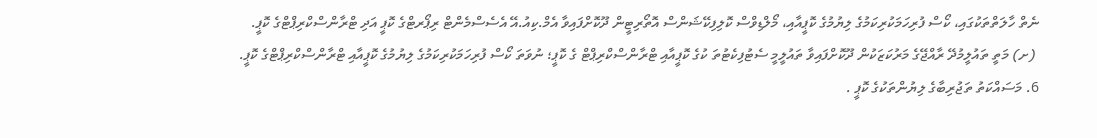ނެތް ހާލަތްތަކުގައި، ކޯސް ފުރިހަމަކުރިކަމުގެ ލިޔުމުގެ ކޮޕީއާއި، މޯލްޑިވްސް ކޮލިފިކޭޝަންސް އޮތޯރިޓީން ދޫކޮށްފައިވާ އެމް.ކިއު.އޭ އެސެސްމެންޓް ރިޕޯރޓްގެ ކޮޕީ އަދި ޓްރާންސްކްރިޕްޓްގެ ކޮޕީ.
 (ށ) މަތީ ތައުލީމުދޭ ރާއްޖޭގެ މަރުކަޒަކުން ދޫކޮށްފައިވާ ތައުލީމީ ސެޓުފިކެޓުތަ ކުގެ ކޮޕީއާއި ޓްރާންސްކްރިޕްޓް ގެ ކޮޕީ؛ ނުވަތަ ކޯސް ފުރިހަމަކުރިކަމުގެ ލިޔުމުގެ ކޮޕީއާއި ޓްރާންސްކްރިޕްޓްގެ ކޮޕީ.
6. މަސައްކަތު ތަޖުރިބާގެ ލިޔުންތަކުގެ ކޮޕީ .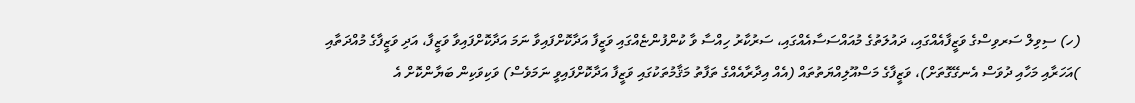(ހ) ސިވިލް ސަރވިސްގެ ވަޒީފާއެއްގައި، ދައުލަތުގެ މުއައްސަސާއެއްގައި، ސަރުކާރު ހިއްސާ ވާ ކުންފުންޏެއްގައި ވަޒީފާ އަދާކޮށްފައިވާ ނަމަ އަދާކޮށްފައިވާ ވަޒީފާ، އަދި ވަޒީފާގެ މުއްދަތާއި )އަހަރާއި މަހާއި ދުވަސް އެނގޭގޮތަށް)، ވަޒީފާގެ މަސްއޫލިއްޔަތުތައް (އެއް އިދާރާއެއްގެ ތަފާތު މަޤާމުތަކުގައި ވަޒީފާ އަދާކޮށްފައިވީ ނަމަވެސް) ވަކިވަކިން ބަޔާންކޮށް އެ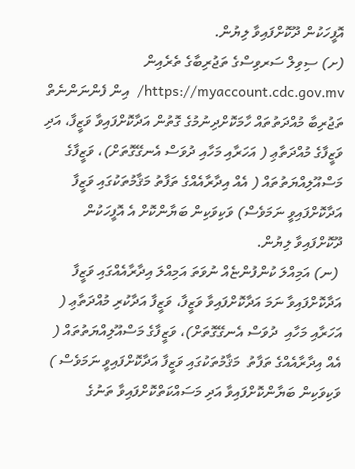އޮފީހަކުން ދޫކޮށްފައިވާ ލިޔުން.
(ށ) ސިވިލް ސަރވިސްގެ ތަޖުރިބާގެ ތެރެއިން https://myaccount.cdc.gov.mv/  އިން ފެންނަންނެތް ތަޖުރިބާ މުއްދަތުތައް ހާމަކޮށްދިނުމުގެ ގޮތުން އަދާކޮށްފައިވާ ވަޒީފާ، އަދި ވަޒީފާގެ މުއްދަތާޢި ( އަހަރާއި މަހާއި ދުވަސް އެނގޭގޮތަށް)، ވަޒީފާގެ މަސްއޫލިއްޔަތުތައް ( އެއް އިދާރާއެއްގެ ތަފާތު މަޤާމުތަކުގައި ވަޒީފާ އަދާކޮށްފައިވީ ނަމަވެސް) ވަކިވަކިން ބަޔާންކޮށް އެ އޮފީހަކުން ދޫކޮށްފައިވާ ލިޔުން.
 (ނ) އަމިއްލަ ކުންފުންޏެއް ނުވަތަ އަމިއްލަ އިދާރާއެއްގައި ވަޒީފާ އަދާކޮށްފައިވާ ނަމަ އަދާކޮށްފައިވާ ވަޒީފާ، ވަޒީފާ އަދާކުރި މުއްދަތާޢި ( އަހަރާއި މަހާއި  ދުވަސް އެނގޭގޮތަށް)، ވަޒީފާގެ މަސްއޫލިއްޔަތުތައް ( އެއް އިދާރާއެއްގެ ތަފާތު  މަޤާމުތަކުގައި ވަޒީފާ އަދާކޮށްފައިވީ ނަމަވެސް ) ވަކިވަކިން ބަޔާންކޮށްފައިވާ އަދި މަސައްކަތްކޮށްފައިވާ ތަނުގެ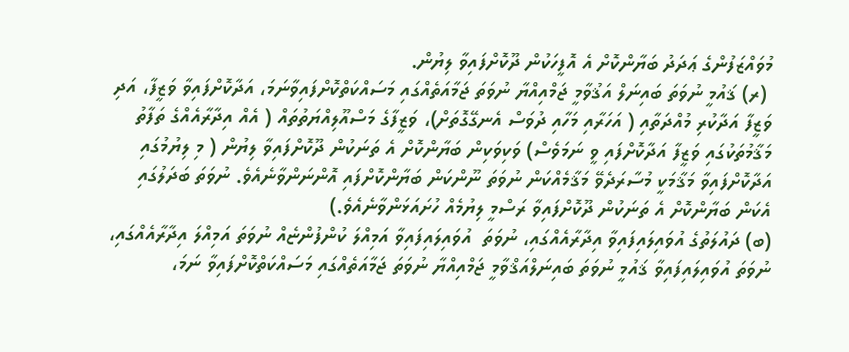މުވައްޒަފުންގެ ޢަދަދު ބަޔާންކޮށް އެ އޮފީހަކުން ދޫކޮށްފައިވާ ލިޔުން.
 (ރ) ޤައުމީ ނުވަތަ ބައިނަލް އަޤުވާމީ ޖަމްއިއްޔާ ނުވަތަ ޖަމާއަތެއްގައި މަސައްކަތްކޮށްފައިވާނަމަ، އަދާކޮށްފައިވާ ވަޒީފާ، އަދި ވަޒީފާ އަދާކުރި މުއްދަތާއި ( އަހަރާއި މަހާއި ދުވަސް އެނގޭގޮތަށް)، ވަޒީފާގެ މަސްއޫލިއްޔަތުތައް ( އެއް އިދާރާއެއްގެ ތަފާތު މަޤާމުތަކުގައި ވަޒީފާ އަދާކޮށްފައި ވީ ނަމަވެސް) ވަކިވަކިން ބަޔާންކޮށް އެ ތަނަކުން ދޫކޮށްފައިވާ ލިޔުން ( މި ލިޔުމުގައި އަދާކޮށްފައިވާ މަޤާމަކީ މުސާރަދެވޭ މަޤާމެއްކަން ނުވަތަ ނޫންކަން ބަޔާންކޮށްފައި އޮންނަންވާނެއެވެ. ނުވަތަ ބަދަލުގައި އެކަން ބަޔާންކޮށް އެ ތަނަކުން ދޫކޮށްފައިވާ ރަސްމީ ލިޔުމެއް ހުށައަޅަންވާނެއެވެ.)
(ބ) ދައުލަތުގެ އުވައިލައިފައިވާ އިދާރާއެއްގައި، ނުވަތަ  އުވައިލައިފައިވާ އަމިއްލަ ކުންފުންޏެއް ނުވަތަ އަމިއްލަ އިދާރާއެއްގައި، ނުވަތަ އުވައިލައިފައިވާ ޤައުމީ ނުވަތަ ބައިނަލްއަޤްވާމީ ޖަމްއިއްޔާ ނުވަތަ ޖަމާއަތެއްގައި މަސައްކަތްކޮށްފައިވާ ނަމަ،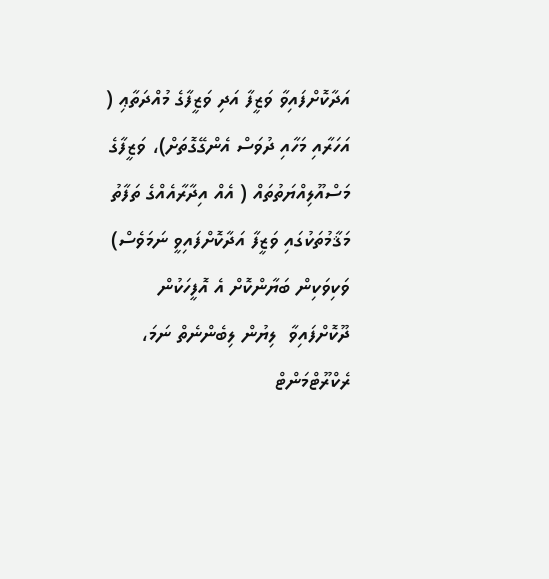އަދާކޮށްފައިވާ ވަޒީފާ އަދި ވަޒީފާގެ މުއްދަތާޢި ( އަހަރާއި މަހާއި ދުވަސް އެންގޭގޮތަށް)، ވަޒީފާގެ މަސްއޫލިއްޔަތުތައް ( އެއް އިދާރާއެއްގެ ތަފާތު މަޤާމުތަކުގައި ވަޒީފާ އަދާކޮށްފައިވީ ނަމަވެސް) ވަކިވަކިން ބަޔާންކޮށް އެ އޮފީހަކުން ދޫކޮށްފައިވާ  ލިޔުން ލިބެންނެތް ނަމަ، ރެކްރޫޓްމަންޓް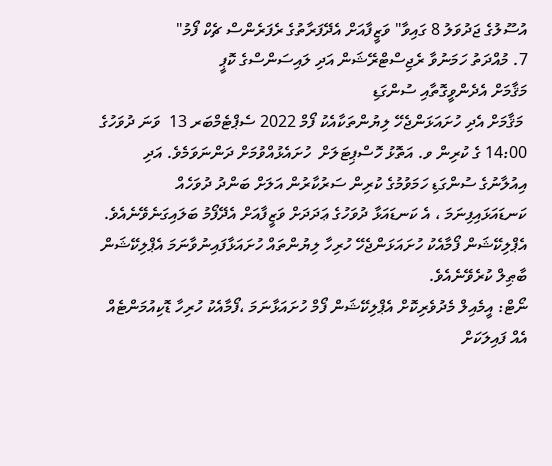އުސޫލުގެ ޖަދުވަލު 8 ގައިވާ" ވަޒީފާއަށް އެދޭފަރާތުގެ ރެފަރެންސް ޗެކް ފޯމު"
7. މުއްދަތު ހަމަނުވާ ރެޖިސްޓްރޭޝަން އަދި ލައިސަންސްގެ ކޮޕީ
މަޤާމަށް އެދެންވީގޮތާއި ސުންގަޑި
 މަޤާމަށް އެދި ހުށައަޅަންޖެހޭ ލިޔުންތަކާއެކު ފޯމް 2022 ސެޕްޓެމްބަރ 13  ވަނަ ދުވަހުގެ 14:00 ގެ ކުރިން ވ. އަތޮޅު ހޮސްޕިޓަލަށް  ހުށައެޅުއްވުމަށް ދަންނަވަމެވެ. އަދި އިއުލާނުގެ ސުންގަޑި ހަމަވުމުގެ ކުރިން ސަރުކާރުން އަލަށް ބަންދު ދުވަހެއް ކަނޑައަޅައިފިނަމަ ، އެ ކަނޑައަޅާ ދުވަހުގެ ޢަދަދަށް ވަޒީފާއަށް އެދޭފޯމު ބަލައިގަނެވޭނެއެވެ.
އެޕްލިކޭޝަން ފޯމާއެކު ހުށައަޅަންޖެހޭ ހުރިހާ ލިޔުންތައް ހުށައަޅާފައިނުވާނަމަ އެޕްލިކޭޝަން ބާޠިލް ކުރެވޭނެއެވެ.
ނޯޓް: އީމެއިލް މެދުވެރިކޮށް އެޕްލިކޭޝަން ފޯމް ހުށައަޅާނަމަ ،ފޯމާއެކު ހުރިހާ ޑޮކިއުމަންޓެއް އެއް ފައިލަކަށް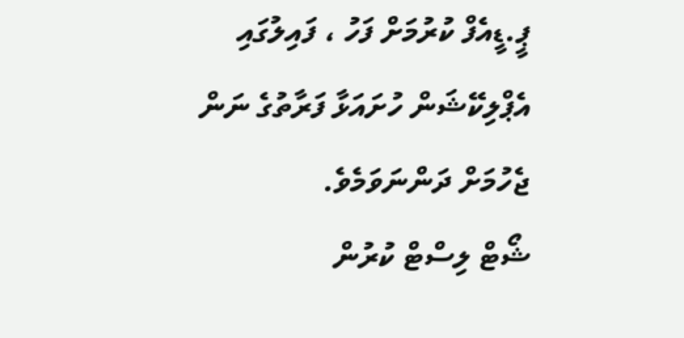ޕީ.ޑީއެފް ކުރުމަށް ފަހު ، ފައިލުގައި އެޕްލިކޭޝަން ހުށައަޅާ ފަރާތުގެ ނަން ޖެހުމަށް ދަންނަވަމެވެ.
ޝޯޓް ލިސްޓް ކުރުން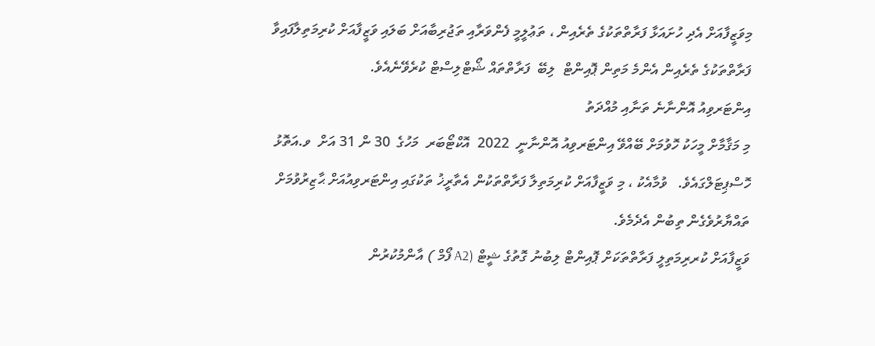މިވަޒީފާއަށް އެދި ހުށައަޅާ ފަރާތްތަކުގެ ތެރެއިން ، ތަޢުލީމީ ފެންވަރާއި ތަޖުރިބާއަށް ބަލައި ވަޒީފާއަށް ކުރިމަތިލާފައިވާ ފަރާތްތަކުގެ ތެރެއިން އެންމެ މަތިން ޕޮއިންޓް  ލިބޭ  ފަރާތްތައް ޝޯޓްލިސްޓް ކުރެވޭނެއެވެ.
އިންޓަރވިއު އޮންނާނެ ތަނާއި މުއްދަތު
މި މަޤާމާށް މީހަކު ހޮވުމަށް ބޭއްވޭ އިންޓަރވިއު އޮންނާނީ  2022  އޮކްޓޯބަރ  މަހުގެ  30 ން 31 އަށް  ވ.އަތޮޅު ހޮސްޕިޓަލްގައެވެ.   ވުމާއެކު ، މި ވަޒީފާއަށް ކުރިމަތިލާ ފަރާތްތަކުން އެތާރީޚު ތަކުގައި އިންޓަރވިއުއަށް ޙާޒިރުވުމަށް ތައްޔާރުވެގެން ތިބުން އެދެމެވެ.
ވަޒީފާއަށް ކުރރިމަތިލީ ފަރާތްތަކަށް ޕޮއިންޓް ލިބުނު ގޮތުގެ ޝީޓް (A2 ފޯމް ) އާންމުކުރުން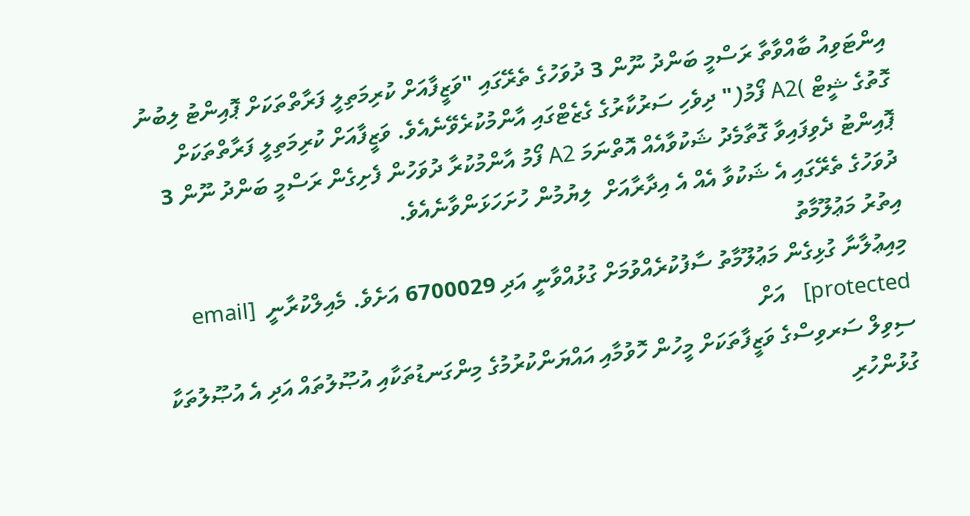އިންޓަވިއު ބާއްވާތާ ރަސްމީ ބަންދު ނޫން 3 ދުވަހުގެ ތެރޭގައި "ވަޒީފާއަށް ކުރިމަތިލީ ފަރާތްތަކަށް ޕޮއިންޓު ލިބުނު ގޮތުގެ ޝީޓް )A2 ފޯމު(" ދިވެހި ސަރުކާރުގެ ގެޒެޓްގައި އާންމުކުރެވޭނެއެވެ. ވަޒީފާއަށް ކުރިމަތިލީ ފަރާތްތަކަށް ޕޮއިންޓު ދެވިފައިވާ ގޮތާމެދު ޝަކުވާއެއް އޮތްނަމަ A2 ފޯމު އާންމުކުރާ ދުވަހުން ފެށިގެން ރަސްމީ ބަންދު ނޫން 3 ދުވަހުގެ ތެރޭގައި އެ ޝަކުވާ އެއް އެ އިދާރާއަށް  ލިޔުމުން ހުށަހަޅަންވާނެއެވެ.
އިތުރު މަޢުލޫމާތު
މިއިޢުލާނާ ގުޅިގެން މަޢުލޫމާތު ސާފުކުރެއްވުމަށް ގުޅުއްވާނީ އަދި 6700029 އަށެވެ. މެއިލްކުރާނީ  [email protected]   އަށް
ސިވިލް ސަރވިސްގެ ވަޒީފާތަކަށް މީހުން ހޮވުމާއި އައްޔަންކުރުމުގެ މިންގަނޑުތަކާއި އުޞޫލުތައް އަދި އެ އުޞޫލުތަކާ ގުޅުންހުރި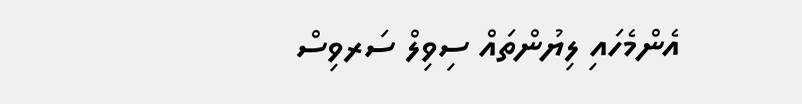އެންމެހައި ލިޔުންތައް ސިވިލް ސަރވިސް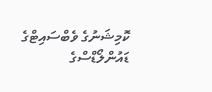ކޮމިޝަނުގެ ވެބްސައިޓްގެ ޑައުންލޯޑްސްގެ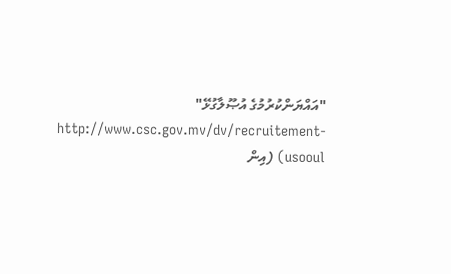"އައްޔަންކުރުމުގެ އުޞޫލާގުޅޭ" http://www.csc.gov.mv/dv/recruitement-usooul) (އިން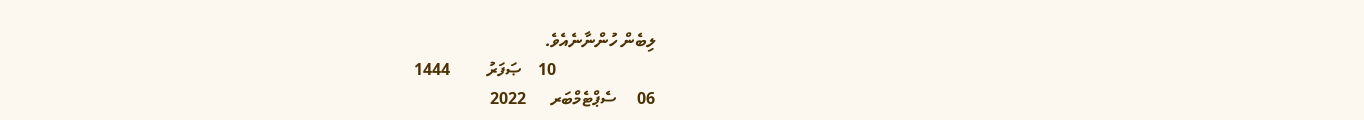ލިބެން ހުންނާނެއެވެ.
                        10    ޞަފަރު         1444
06     ސެޕްޓެމްބަރ      2022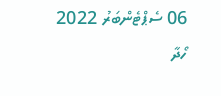06 ސެޕްޓެންބަރު 2022
ހޯދާ